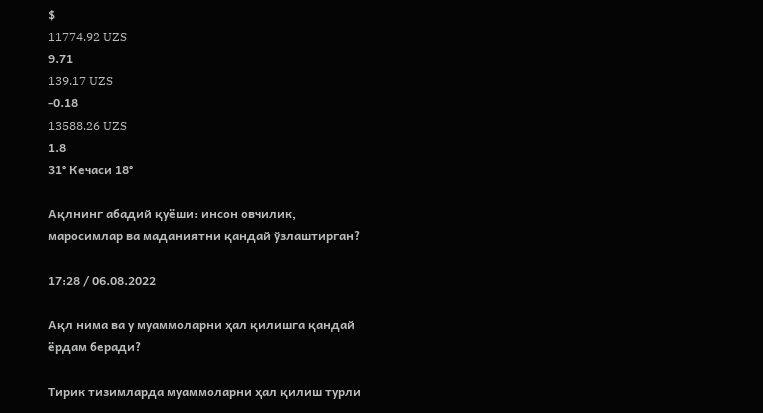$
11774.92 UZS
9.71
139.17 UZS
-0.18
13588.26 UZS
1.8
31° Кечаси 18°

Ақлнинг абадий қуёши: инсон овчилик, маросимлар ва маданиятни қандай ўзлаштирган?

17:28 / 06.08.2022

Ақл нима ва у муаммоларни ҳал қилишга қандай ёрдам беради?

Тирик тизимларда муаммоларни ҳал қилиш турли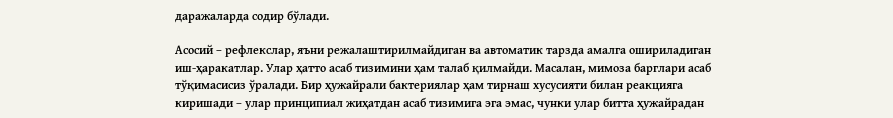даражаларда содир бўлади.

Асосий – рефлекслар, яъни режалаштирилмайдиган ва автоматик тарзда амалга ошириладиган иш-ҳаракатлар. Улар ҳатто асаб тизимини ҳам талаб қилмайди. Масалан, мимоза барглари асаб тўқимасисиз ўралади. Бир ҳужайрали бактериялар ҳам тирнаш хусусияти билан реакцияга киришади – улар принципиал жиҳатдан асаб тизимига эга эмас, чунки улар битта ҳужайрадан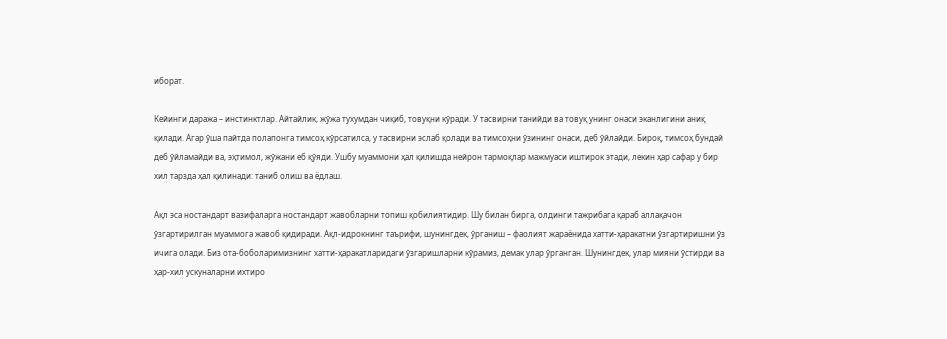иборат.

Кейинги даража – инстинктлар. Айтайлик, жўжа тухумдан чиқиб, товуқни кўради. У тасвирни танийди ва товуқ унинг онаси эканлигини аниқ қилади. Агар ўша пайтда полапонга тимсоҳ кўрсатилса, у тасвирни эслаб қолади ва тимсоҳни ўзининг онаси, деб ўйлайди. Бироқ, тимсоҳ бундай деб ўйламайди ва, эҳтимол, жўжани еб қўяди. Ушбу муаммони ҳал қилишда нейрон тармоқлар мажмуаси иштирок этади, лекин ҳар сафар у бир хил тарзда ҳал қилинади: таниб олиш ва ёдлаш.

Ақл эса ностандарт вазифаларга ностандарт жавобларни топиш қобилиятидир. Шу билан бирга, олдинги тажрибага қараб аллақачон ўзгартирилган муаммога жавоб қидиради. Ақл-идрокнинг таърифи, шунингдек, ўрганиш – фаолият жараёнида хатти-ҳаракатни ўзгартиришни ўз ичига олади. Биз ота-боболаримизнинг хатти-ҳаракатларидаги ўзгаришларни кўрамиз, демак улар ўрганган. Шунингдек, улар мияни ўстирди ва ҳар-хил ускуналарни ихтиро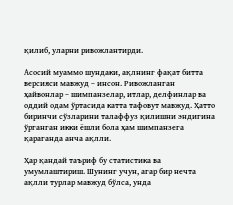қилиб, уларни ривожлантирди.

Асосий муаммо шундаки, ақлнинг фақат битта версияси мавжуд – инсон. Ривожланган ҳайвонлар – шимпанзелар, итлар, делфинлар ва оддий одам ўртасида катта тафовут мавжуд. Ҳатто биринчи сўзларини талаффуз қилишни эндигина ўрганган икки ёшли бола ҳам шимпанзега қараганда анча ақлли.

Ҳар қандай таъриф бу статистика ва умумлаштириш. Шунинг учун, агар бир нечта ақлли турлар мавжуд бўлса, унда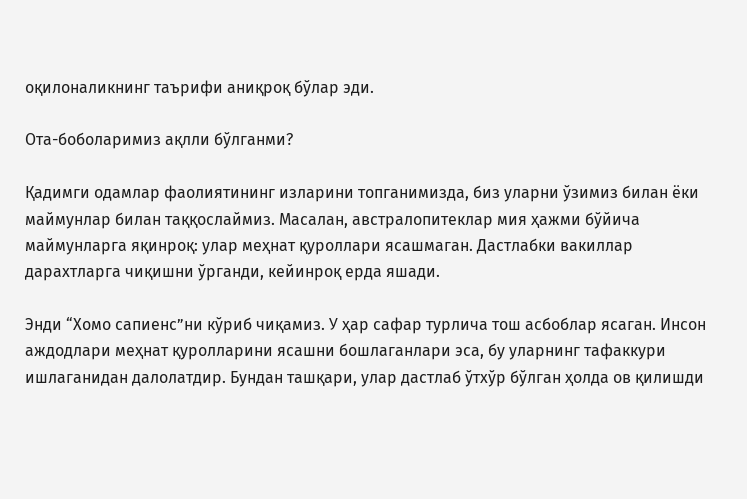оқилоналикнинг таърифи аниқроқ бўлар эди.

Ота-боболаримиз ақлли бўлганми?

Қадимги одамлар фаолиятининг изларини топганимизда, биз уларни ўзимиз билан ёки маймунлар билан таққослаймиз. Масалан, австралопитеклар мия ҳажми бўйича маймунларга яқинроқ: улар меҳнат қуроллари ясашмаган. Дастлабки вакиллар дарахтларга чиқишни ўрганди, кейинроқ ерда яшади.

Энди “Хомо сапиенс”ни кўриб чиқамиз. У ҳар сафар турлича тош асбоблар ясаган. Инсон аждодлари меҳнат қуролларини ясашни бошлаганлари эса, бу уларнинг тафаккури ишлаганидан далолатдир. Бундан ташқари, улар дастлаб ўтхўр бўлган ҳолда ов қилишди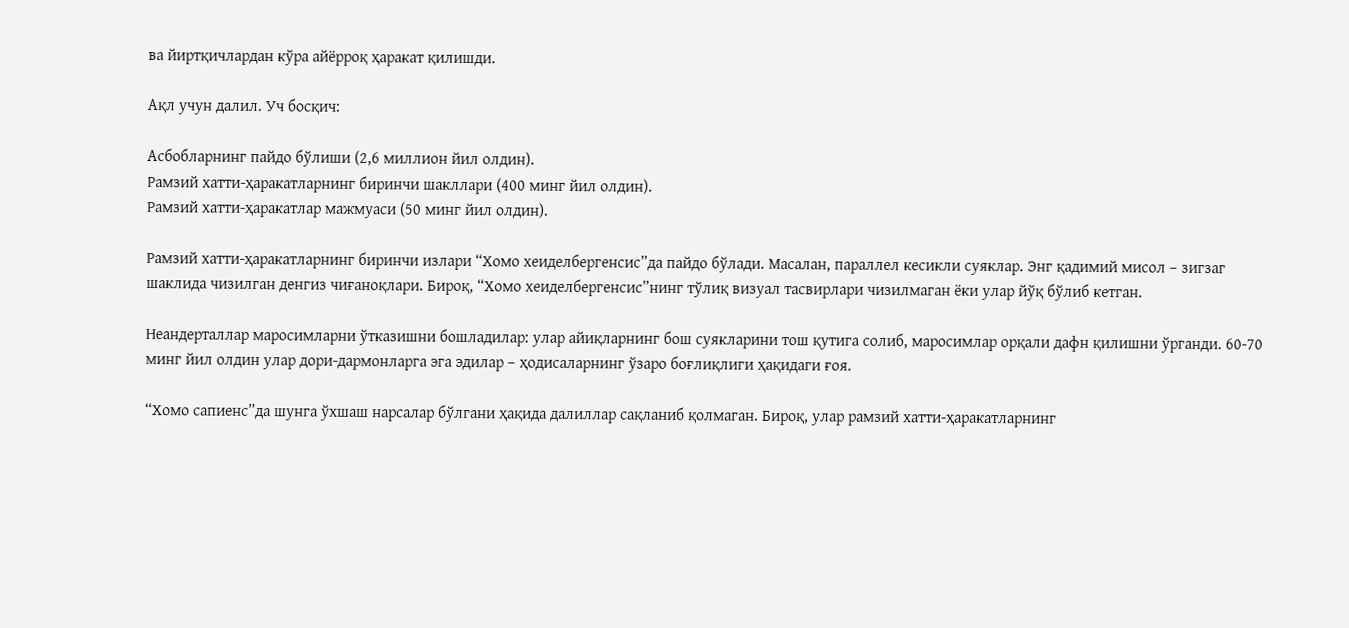ва йиртқичлардан кўра айёрроқ ҳаракат қилишди.

Ақл учун далил. Уч босқич:

Асбобларнинг пайдо бўлиши (2,6 миллион йил олдин).
Рамзий хатти-ҳаракатларнинг биринчи шакллари (400 минг йил олдин).
Рамзий хатти-ҳаракатлар мажмуаси (50 минг йил олдин).

Рамзий хатти-ҳаракатларнинг биринчи излари “Хомо хеиделбергенсис”да пайдо бўлади. Масалан, параллел кесикли суяклар. Энг қадимий мисол – зигзаг шаклида чизилган денгиз чиғаноқлари. Бироқ, “Хомо хеиделбергенсис”нинг тўлиқ визуал тасвирлари чизилмаган ёки улар йўқ бўлиб кетган.

Неандерталлар маросимларни ўтказишни бошладилар: улар айиқларнинг бош суякларини тош қутига солиб, маросимлар орқали дафн қилишни ўрганди. 60-70 минг йил олдин улар дори-дармонларга эга эдилар – ҳодисаларнинг ўзаро боғлиқлиги ҳақидаги ғоя.

“Хомо сапиенс”да шунга ўхшаш нарсалар бўлгани ҳақида далиллар сақланиб қолмаган. Бироқ, улар рамзий хатти-ҳаракатларнинг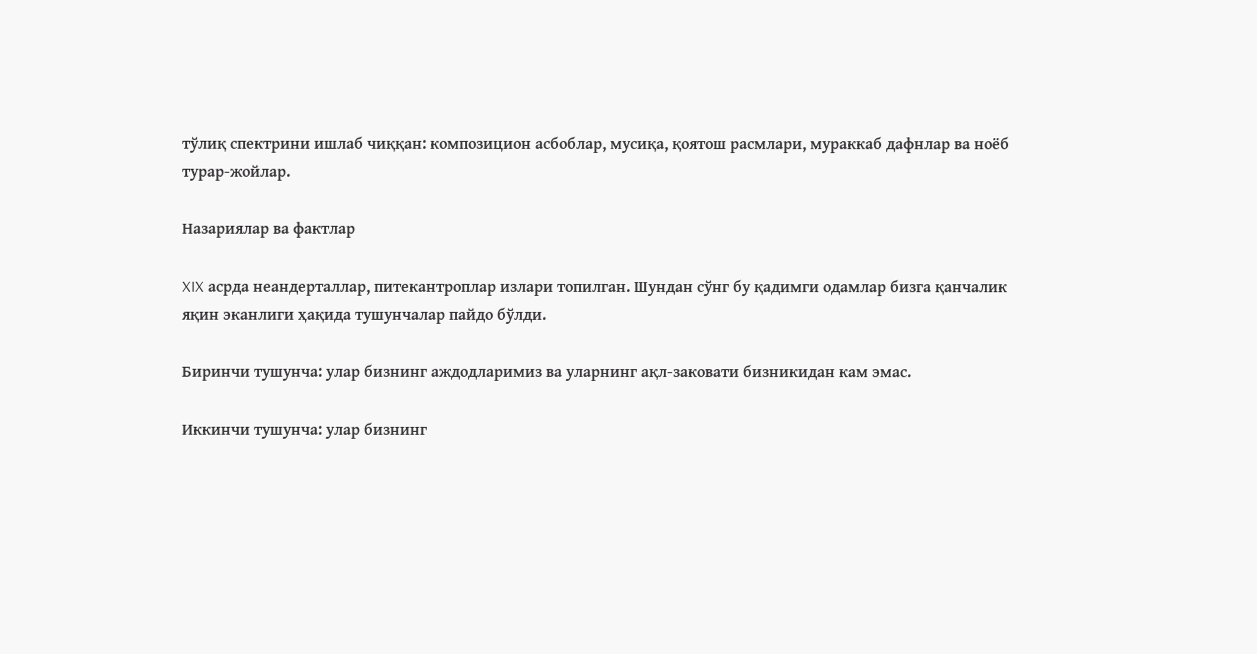тўлиқ спектрини ишлаб чиққан: композицион асбоблар, мусиқа, қоятош расмлари, мураккаб дафнлар ва ноёб турар-жойлар.

Назариялар ва фактлар

XIX асрда неандерталлар, питекантроплар излари топилган. Шундан сўнг бу қадимги одамлар бизга қанчалик яқин эканлиги ҳақида тушунчалар пайдо бўлди.

Биринчи тушунча: улар бизнинг аждодларимиз ва уларнинг ақл-заковати бизникидан кам эмас.

Иккинчи тушунча: улар бизнинг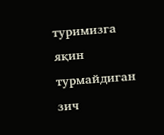туримизга яқин турмайдиган зич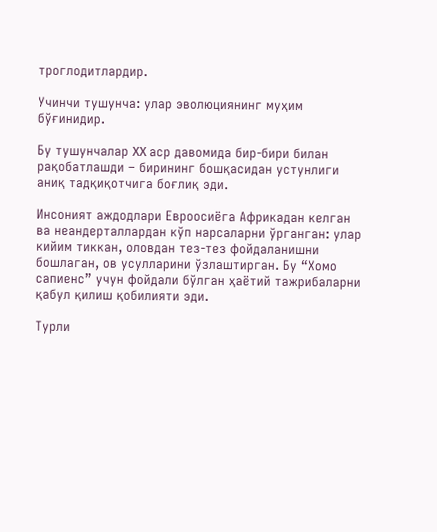троглодитлардир.

Учинчи тушунча: улар эволюциянинг муҳим бўғинидир.

Бу тушунчалар XX аср давомида бир-бири билан рақобатлашди – бирининг бошқасидан устунлиги аниқ тадқиқотчига боғлиқ эди.

Инсоният аждодлари Евроосиёга Африкадан келган ва неандерталлардан кўп нарсаларни ўрганган: улар кийим тиккан, оловдан тез-тез фойдаланишни бошлаган, ов усулларини ўзлаштирган. Бу “Хомо сапиенс” учун фойдали бўлган ҳаётий тажрибаларни қабул қилиш қобилияти эди.

Турли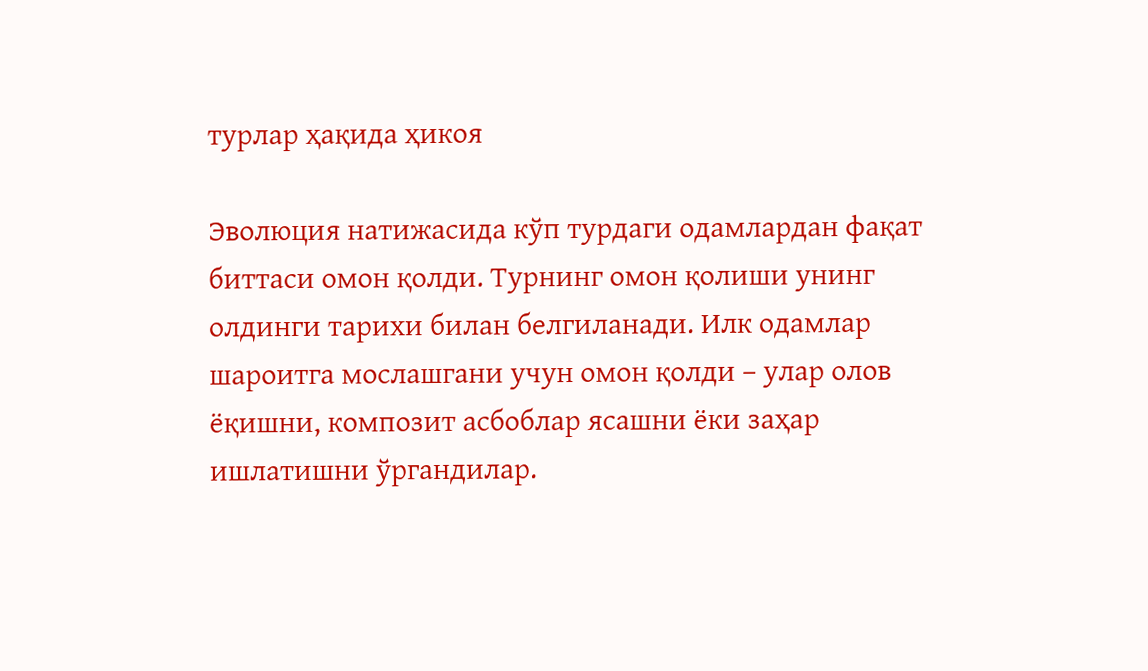турлар ҳақида ҳикоя

Эволюция натижасида кўп турдаги одамлардан фақат биттаси омон қолди. Турнинг омон қолиши унинг олдинги тарихи билан белгиланади. Илк одамлар шароитга мослашгани учун омон қолди – улар олов ёқишни, композит асбоблар ясашни ёки заҳар ишлатишни ўргандилар.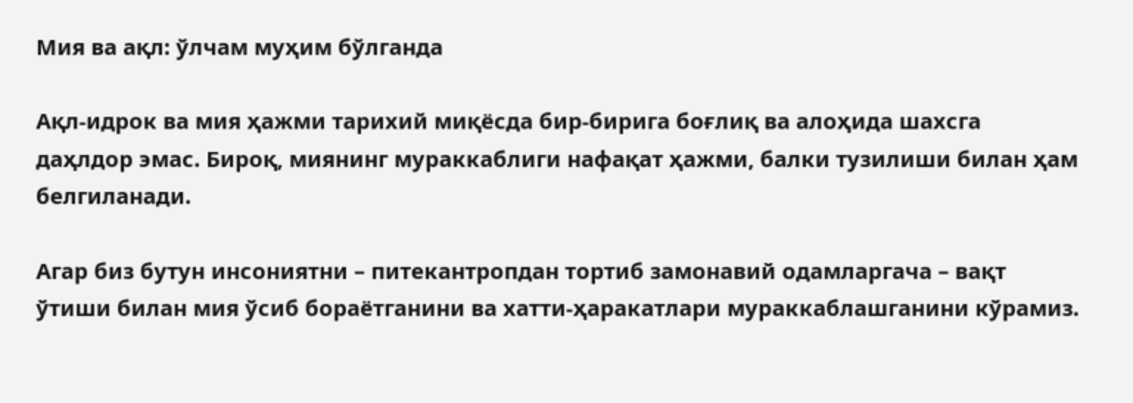Мия ва ақл: ўлчам муҳим бўлганда

Ақл-идрок ва мия ҳажми тарихий миқёсда бир-бирига боғлиқ ва алоҳида шахсга даҳлдор эмас. Бироқ, миянинг мураккаблиги нафақат ҳажми, балки тузилиши билан ҳам белгиланади.

Агар биз бутун инсониятни – питекантропдан тортиб замонавий одамларгача – вақт ўтиши билан мия ўсиб бораётганини ва хатти-ҳаракатлари мураккаблашганини кўрамиз.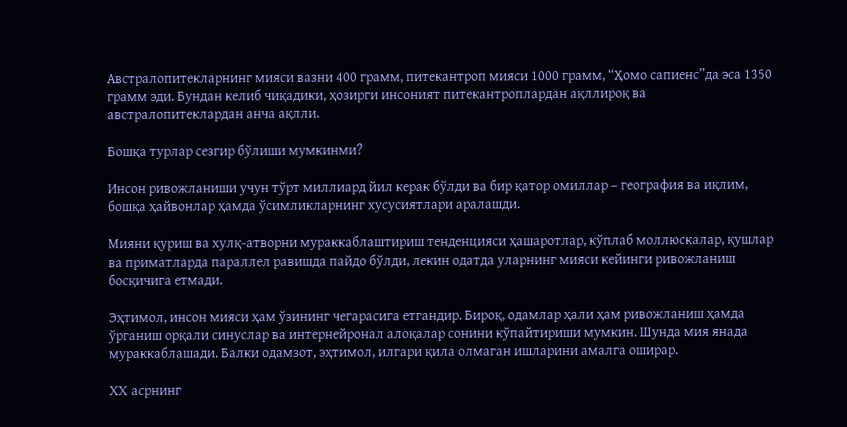Австралопитекларнинг мияси вазни 400 грамм, питекантроп мияси 1000 грамм, “Ҳомо сапиенс”да эса 1350 грамм эди. Бундан келиб чиқадики, ҳозирги инсоният питекантроплардан ақллироқ ва австралопитеклардан анча ақлли.

Бошқа турлар сезгир бўлиши мумкинми?

Инсон ривожланиши учун тўрт миллиард йил керак бўлди ва бир қатор омиллар – география ва иқлим, бошқа ҳайвонлар ҳамда ўсимликларнинг хусусиятлари аралашди.

Мияни қуриш ва хулқ-атворни мураккаблаштириш тенденцияси ҳашаротлар, кўплаб моллюскалар, қушлар ва приматларда параллел равишда пайдо бўлди, лекин одатда уларнинг мияси кейинги ривожланиш босқичига етмади.

Эҳтимол, инсон мияси ҳам ўзининг чегарасига етгандир. Бироқ, одамлар ҳали ҳам ривожланиш ҳамда ўрганиш орқали синуслар ва интернейронал алоқалар сонини кўпайтириши мумкин. Шунда мия янада мураккаблашади. Балки одамзот, эҳтимол, илгари қила олмаган ишларини амалга оширар.

XX асрнинг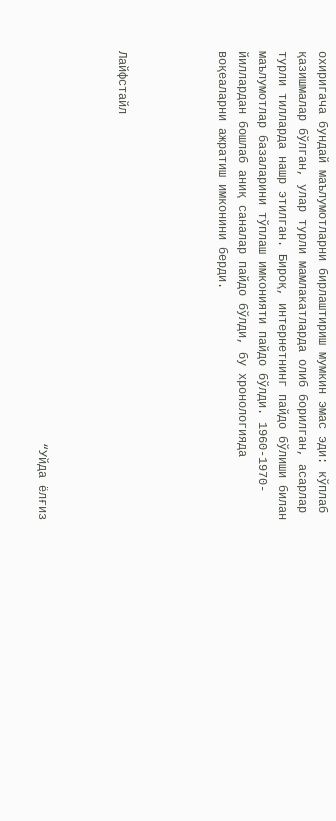охиригача бундай маълумотларни бирлаштириш мумкин эмас эди: кўплаб қазишмалар бўлган, улар турли мамлакатларда олиб борилган, асарлар турли тилларда нашр этилган. Бироқ, интернетнинг пайдо бўлиши билан маълумотлар базаларини тўплаш имконияти пайдо бўлди. 1960-1970-йиллардан бошлаб аниқ саналар пайдо бўлди, бу хронологияда воқеаларни ажратиш имконини берди.




Лайфстайл



                                                        “Уйда ёлғиз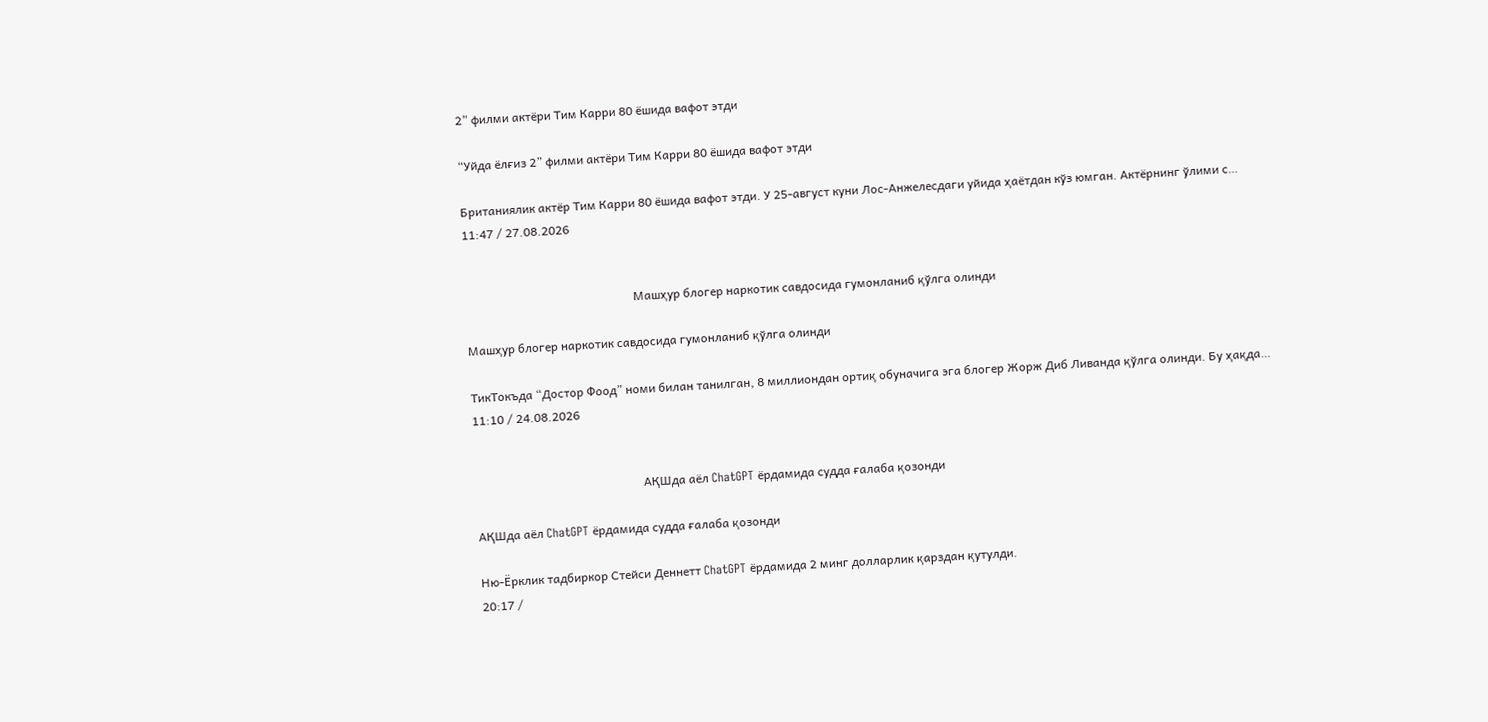2” филми актёри Тим Карри 80 ёшида вафот этди

“Уйда ёлғиз 2” филми актёри Тим Карри 80 ёшида вафот этди

Британиялик актёр Тим Карри 80 ёшида вафот этди. У 25-август куни Лос-Анжелесдаги уйида ҳаётдан кўз юмган. Актёрнинг ўлими с…
11:47 / 27.08.2026


                                                        Машҳур блогер наркотик савдосида гумонланиб қўлга олинди

Машҳур блогер наркотик савдосида гумонланиб қўлга олинди

ТикТокъда “Доcтор Фоод” номи билан танилган, 8 миллиондан ортиқ обуначига эга блогер Жорж Диб Ливанда қўлга олинди. Бу ҳақда…
11:10 / 24.08.2026


                                                        АҚШда аёл ChatGPT ёрдамида судда ғалаба қозонди

АҚШда аёл ChatGPT ёрдамида судда ғалаба қозонди

Ню-Ёрклик тадбиркор Стейси Деннетт ChatGPT ёрдамида 2 минг долларлик қарздан қутулди.
20:17 /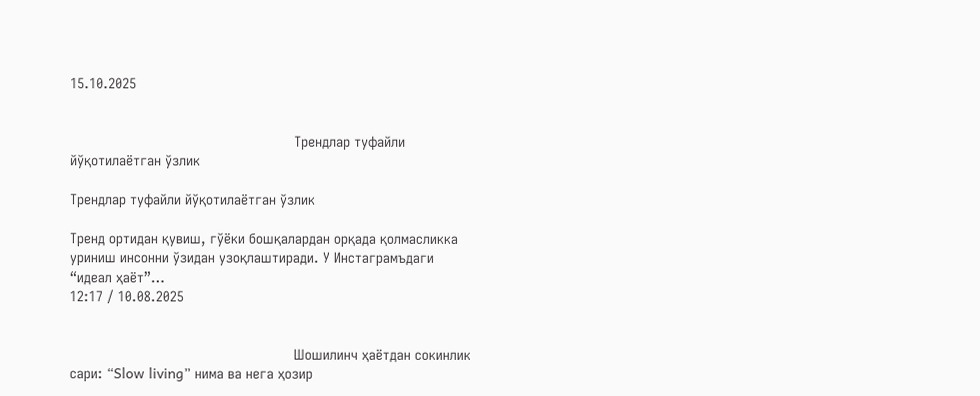15.10.2025


                                                        Трендлар туфайли йўқотилаётган ўзлик

Трендлар туфайли йўқотилаётган ўзлик

Тренд ортидан қувиш, гўёки бошқалардан орқада қолмасликка уриниш инсонни ўзидан узоқлаштиради. У Инстаграмъдаги “идеал ҳаёт”…
12:17 / 10.08.2025


                                                        Шошилинч ҳаётдан сокинлик сари: “Slow living” нима ва нега ҳозир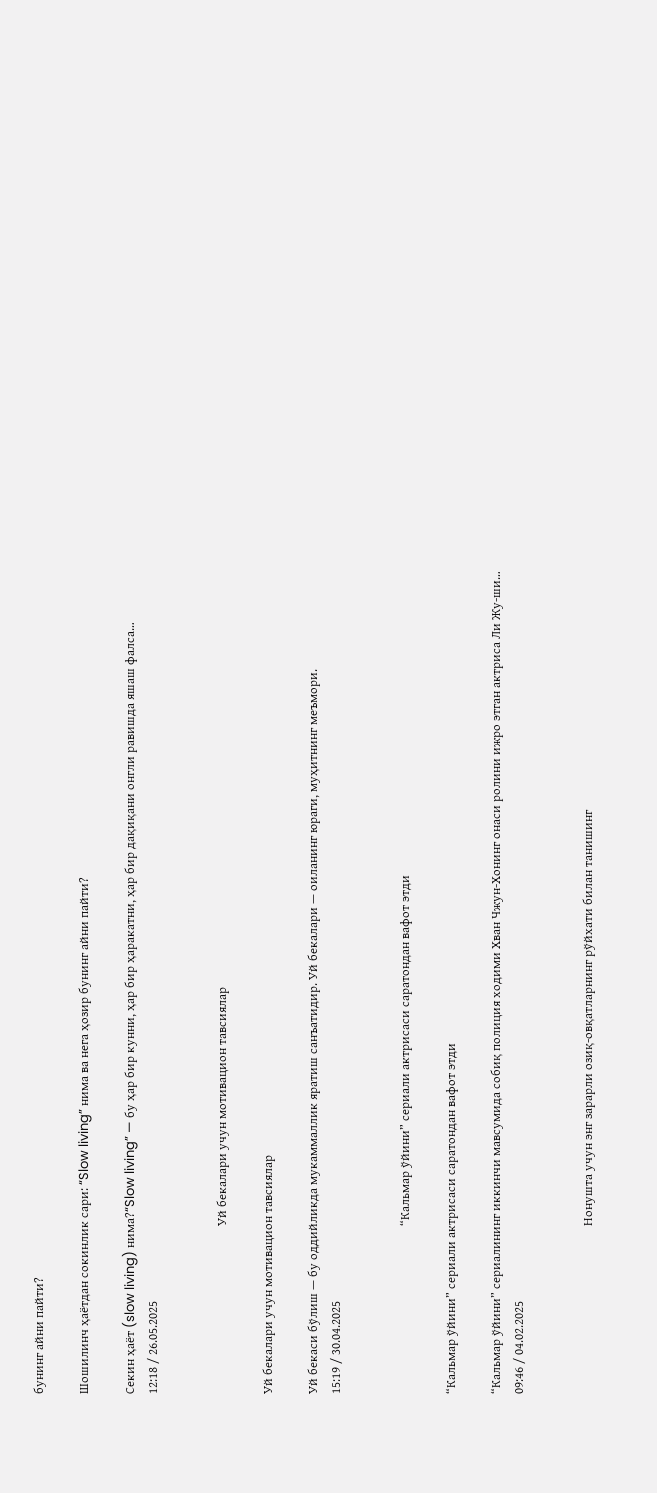бунинг айни пайти?

Шошилинч ҳаётдан сокинлик сари: “Slow living” нима ва нега ҳозир бунинг айни пайти?

Секин ҳаёт (slow living) нима?“Slow living” — бу ҳар бир кунни, ҳар бир ҳаракатни, ҳар бир дақиқани онгли равишда яшаш фалса…
12:18 / 26.05.2025


                                                        Уй бекалари учун мотивацион тавсиялар

Уй бекалари учун мотивацион тавсиялар

Уй бекаси бўлиш — бу оддийликда мукаммаллик яратиш санъатидир. Уй бекалари — оиланинг юраги, муҳитнинг меъмори.
15:19 / 30.04.2025


                                                        “Кальмар ўйини” сериали актрисаси саратондан вафот этди

“Кальмар ўйини” сериали актрисаси саратондан вафот этди

“Кальмар ўйини” сериалининг иккинчи мавсумида собиқ полиция ходими Хван Чжун-Хонинг онаси ролини ижро этган актриса Ли Жу-ши…
09:46 / 04.02.2025


                                                        Нонушта учун энг зарарли озиқ-овқатларнинг рўйхати билан танишинг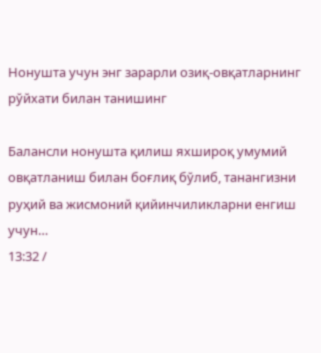Нонушта учун энг зарарли озиқ-овқатларнинг рўйхати билан танишинг

Балансли нонушта қилиш яхшироқ умумий овқатланиш билан боғлиқ бўлиб, танангизни руҳий ва жисмоний қийинчиликларни енгиш учун…
13:32 /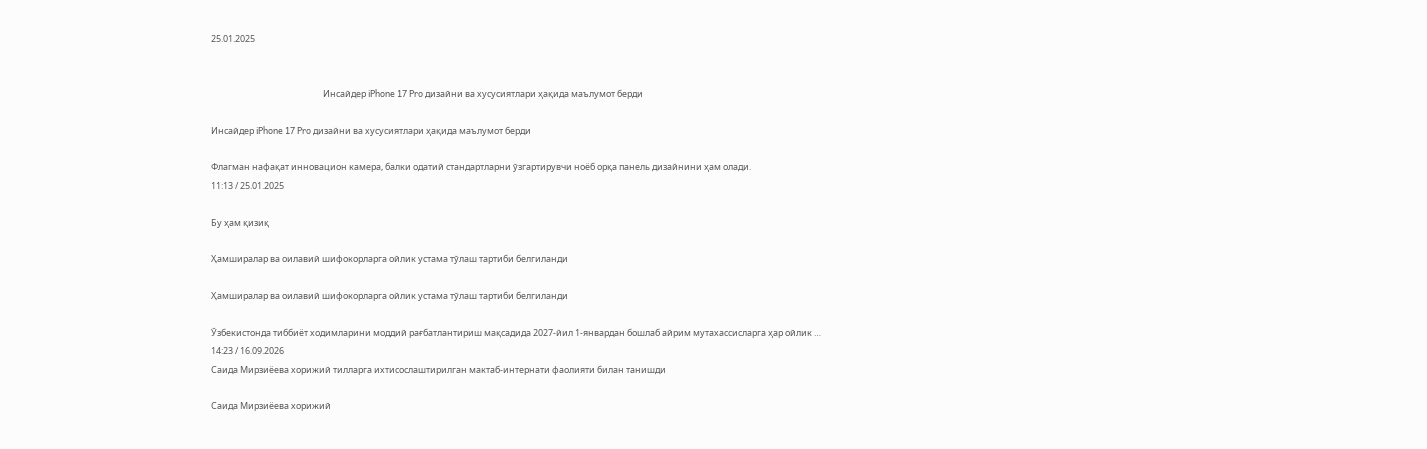25.01.2025


                                                        Инсайдер iPhone 17 Pro дизайни ва хусусиятлари ҳақида маълумот берди

Инсайдер iPhone 17 Pro дизайни ва хусусиятлари ҳақида маълумот берди

Флагман нафақат инновацион камера, балки одатий стандартларни ўзгартирувчи ноёб орқа панель дизайнини ҳам олади.
11:13 / 25.01.2025

Бу ҳам қизиқ

Ҳамширалар ва оилавий шифокорларга ойлик устама тўлаш тартиби белгиланди

Ҳамширалар ва оилавий шифокорларга ойлик устама тўлаш тартиби белгиланди

Ўзбекистонда тиббиёт ходимларини моддий рағбатлантириш мақсадида 2027-йил 1-январдан бошлаб айрим мутахассисларга ҳар ойлик …
14:23 / 16.09.2026
Саида Мирзиёева хорижий тилларга ихтисослаштирилган мактаб-интернати фаолияти билан танишди

Саида Мирзиёева хорижий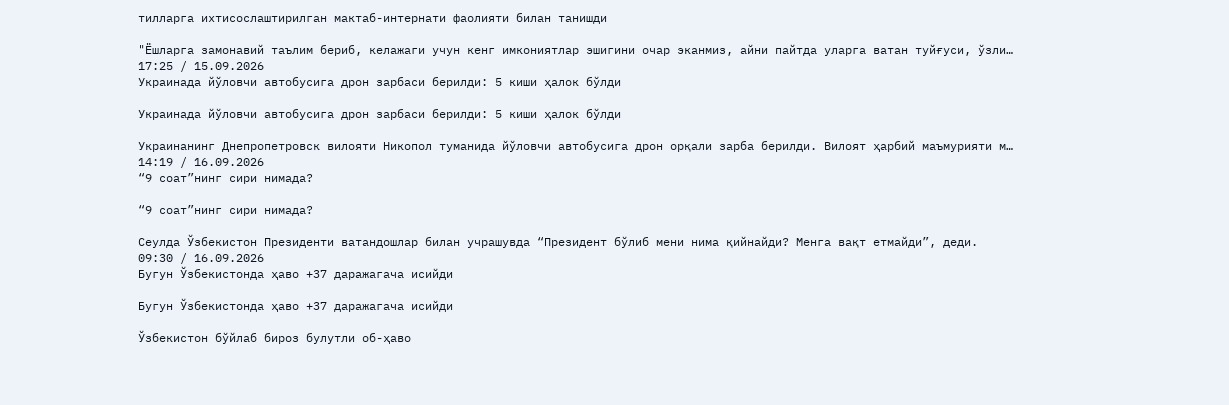тилларга ихтисослаштирилган мактаб-интернати фаолияти билан танишди

"Ёшларга замонавий таълим бериб, келажаги учун кенг имкониятлар эшигини очар эканмиз, айни пайтда уларга ватан туйғуси, ўзли…
17:25 / 15.09.2026
Украинада йўловчи автобусига дрон зарбаси берилди: 5 киши ҳалок бўлди

Украинада йўловчи автобусига дрон зарбаси берилди: 5 киши ҳалок бўлди

Украинанинг Днепропетровск вилояти Никопол туманида йўловчи автобусига дрон орқали зарба берилди. Вилоят ҳарбий маъмурияти м…
14:19 / 16.09.2026
“9 соат”нинг сири нимада?

“9 соат”нинг сири нимада?

Сеулда Ўзбекистон Президенти ватандошлар билан учрашувда “Президент бўлиб мени нима қийнайди? Менга вақт етмайди”, деди.
09:30 / 16.09.2026
Бугун Ўзбекистонда ҳаво +37 даражагача исийди

Бугун Ўзбекистонда ҳаво +37 даражагача исийди

Ўзбекистон бўйлаб бироз булутли об-ҳаво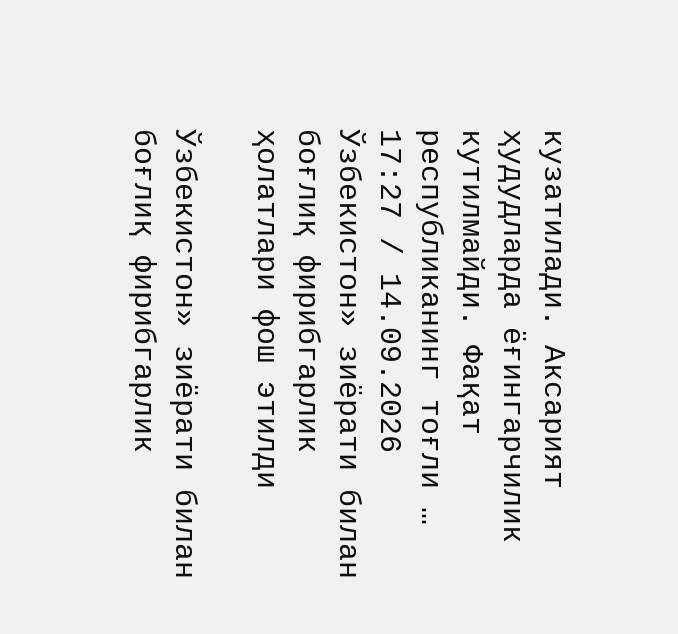кузатилади. Аксарият ҳудудларда ёғингарчилик кутилмайди. Фақат республиканинг тоғли …
17:27 / 14.09.2026
Ўзбекистон» зиёрати билан боғлиқ фирибгарлик ҳолатлари фош этилди

Ўзбекистон» зиёрати билан боғлиқ фирибгарлик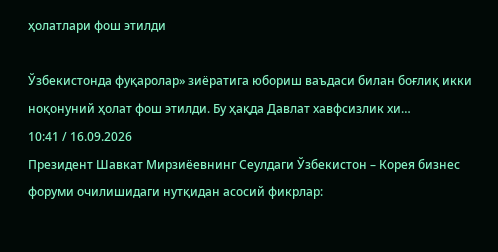ҳолатлари фош этилди

Ўзбекистонда фуқаролар» зиёратига юбориш ваъдаси билан боғлиқ икки ноқонуний ҳолат фош этилди. Бу ҳақда Давлат хавфсизлик хи…
10:41 / 16.09.2026
Президент Шавкат Мирзиёевнинг Сеулдаги Ўзбекистон – Корея бизнес форуми очилишидаги нутқидан асосий фикрлар: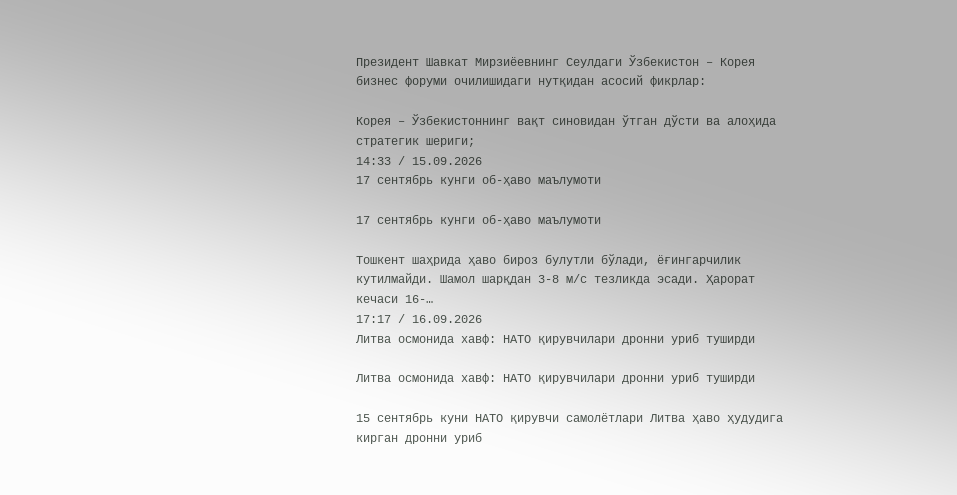Президент Шавкат Мирзиёевнинг Сеулдаги Ўзбекистон – Корея бизнес форуми очилишидаги нутқидан асосий фикрлар:

Корея – Ўзбекистоннинг вақт синовидан ўтган дўсти ва алоҳида стратегик шериги;
14:33 / 15.09.2026
17 сентябрь кунги об-ҳаво маълумоти

17 сентябрь кунги об-ҳаво маълумоти

Тошкент шаҳрида ҳаво бироз булутли бўлади, ёғингарчилик кутилмайди. Шамол шарқдан 3-8 м/с тезликда эсади. Ҳарорат кечаси 16-…
17:17 / 16.09.2026
Литва осмонида хавф: НАТО қирувчилари дронни уриб туширди

Литва осмонида хавф: НАТО қирувчилари дронни уриб туширди

15 сентябрь куни НАТО қирувчи самолётлари Литва ҳаво ҳудудига кирган дронни уриб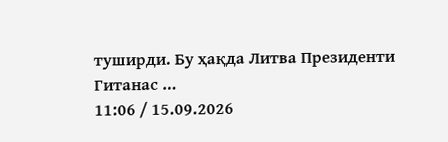туширди. Бу ҳақда Литва Президенти Гитанас …
11:06 / 15.09.2026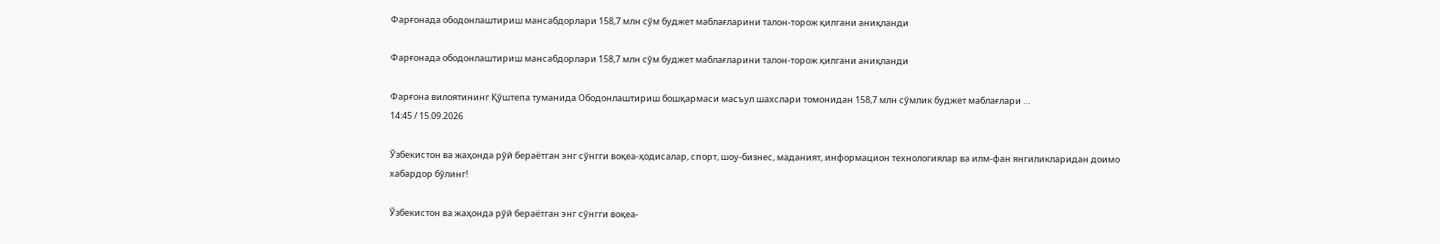Фарғонада ободонлаштириш мансабдорлари 158,7 млн сўм буджет маблағларини талон-торож қилгани аниқланди

Фарғонада ободонлаштириш мансабдорлари 158,7 млн сўм буджет маблағларини талон-торож қилгани аниқланди

Фарғона вилоятининг Қўштепа туманида Ободонлаштириш бошқармаси масъул шахслари томонидан 158,7 млн сўмлик буджет маблағлари …
14:45 / 15.09.2026

Ўзбекистон ва жаҳонда рўй бераётган энг сўнгги воқеа-ҳодисалар, спорт, шоу-бизнес, маданият, информацион технологиялар ва илм-фан янгиликларидан доимо хабардор бўлинг!

Ўзбекистон ва жаҳонда рўй бераётган энг сўнгги воқеа-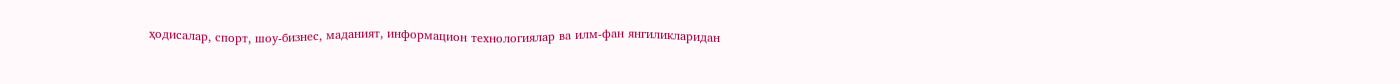ҳодисалар, спорт, шоу-бизнес, маданият, информацион технологиялар ва илм-фан янгиликларидан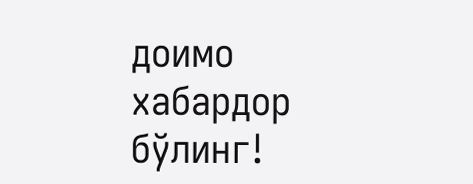доимо хабардор бўлинг!